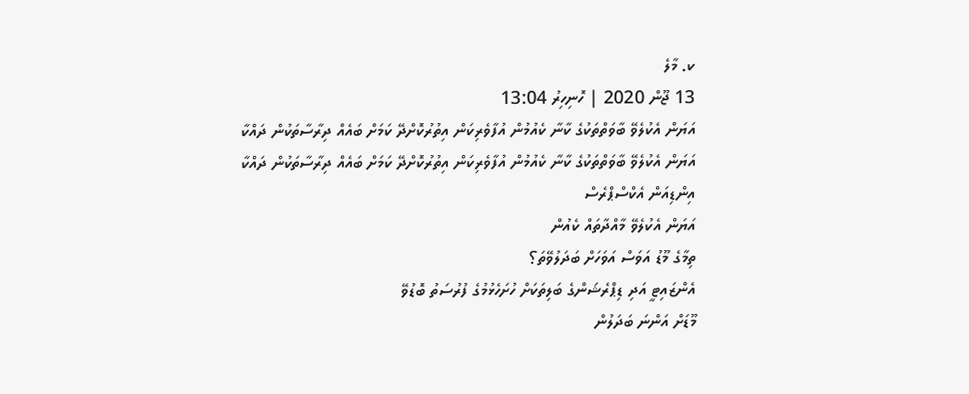ކ. މާލެ
13 ޖޫން 2020 | ހޮނިހިރު 13:04
އަޔަން އެކުލެވޭ ބާވަތްތަކުގެ ކާނާ ކެއުމުން އުފާވެރިކަން އިތުރުކޮށްދޭ ކަމަށް ބައެއް ދިރާސާތަކުން ދައްކާ
އަޔަން އެކުލެވޭ ބާވަތްތަކުގެ ކާނާ ކެއުމުން އުފާވެރިކަން އިތުރުކޮށްދޭ ކަމަށް ބައެއް ދިރާސާތަކުން ދައްކާ
އިންޑިއަން އެކްސްޕްރެސް
އަޔަން އެކުލެވޭ މާއްދާތައް ކެއުން
ތިމާގެ މޫޑު އަވަސް އަވަހަށް ބަދަލުވޭތަ؟
އެންޒައިޓީ އަދި ޑިޕްރެޝަންގެ ބަލިތަކަށް ހުށަހެޅުމުގެ ފުރުސަތު ބޮޑުވޭ
މޫޑަށް އަންނަ ބަދަލުން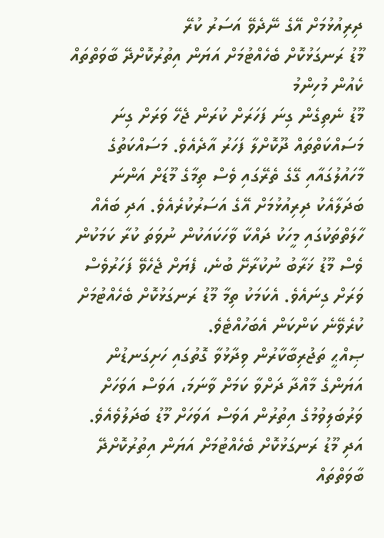ދިރިއުޅުމަށް އޭގެ ނޭދެވޭ އަސަރު ކުރޭ
މޫޑު ރަނގަޅުކޮށް ބެހެއްޓުމަށް އަޔަން އިތުރުކޮށްދޭ ބާވަތްތައް ކެއުން މުހިންމު
މޫޑު ނެތިގެން ގިނަ ފަހަރަށް ކުރަން ޖެހޭ ވަރަށް ގިނަ މަސައްކަތްތައް ދޫކޮށްލާ ފަހަރު އާދެއެވެ. މަސައްކަތުގެ މާހައުލުގައާއި ގޭގެ ތެރޭގައި ވެސް ތިމާގެ މޫޑަށް އަންނަ ބަދަލާއެކު ދިރިއުޅުމަށް އޭގެ އަސަރުކުރެއެވެ. އަދި ބައެއް ހާލަތްތަކުގައި މީހަކު ދައްކާ ވާހަކައަކުން ނުވަތަ ކުރާ ކަމަކުން ވެސް މޫޑު ޚަރާބު ނުކުރާށޭ ބުނެ، ފެޔަށް ޖެހެވޭ ފަހަރުވެސް ވަރަށް ގިނައެވެ. އެކަމަކު ތިމާ މޫޑު ރަނގަޅުކޮށް ބެހެއްޓުމަށް ކުރެވޭނެ ކަންކަން އެބަހުއްޓެވެ.
ޞިއްޙީ ތަޖުރިބާކާރުން ވިދާޅުވާ ގޮތުގައި ހަށިގަނޑުން އަޔަންގެ މާއްދާ ދަށްވާ ކަމަށް ވާނަމަ، އަވަސް އަވަހަށް ވަރުބަލިވުމުގެ އިތުރުން އަވަސް އަވަހަށް މޫޑު ބަދަލުވެއެވެ. އަދި މޫޑު ރަނގަޅުކޮށް ބެހެއްޓުމަށް އަޔަން އިތުރުކޮށްދޭ ބާވަތްތައް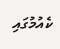ކެއުމުގައި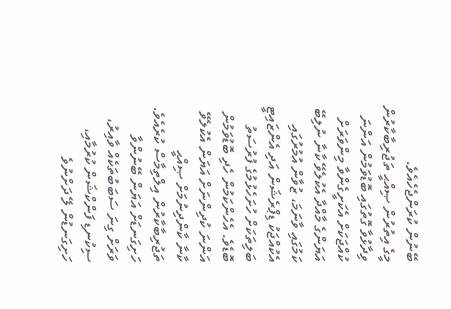ބޭނުން ކުރަންޖެހެއެވެ.
މީގެ އިތުރުން ޞިއްޙީ ތަޖުރިބާކާރުން ވިދާޅުވާ ގޮތުގައި ބޮޑުވަމުން އަންނަ ކުއްޖަކަށް އެކަށީގެންވާ މިންވަރަށް އަޔަންގެ މާއްދާ އެކުލެވޭ ކާނާ ނުލިބޭ ކަމުގައި ވާނަމަ، ޒުވާން އުމުރުގައި އެކުއްޖަކު ޑިޕްރެޝަން އަދި އެންޒައިޓީ ބަލިތަކަށް ހުށަހެޅުމުގެ ފުރުސަތު ބޮޑެވެ. އެހެންކަމުން ހެދި ބޮޑުވަމުން އަންނަ ކުދިންނަށް އަޔަން އެކުލެވޭ ކާނާ ކާންދިނުމަށް ޞިއްޙީ ތަޖުރިބާކާރުން އިލްތިމާސް ކުރެއެވެ.
ހަށިގަނޑަށް އަޔަން ބޭނުންވާ ވަރަށް ގިނަ ސަބަބުތަކެއް ވާއިރު، ސިކުނޑި ފަންކްޝަން ކުރުމާއި، ހަށިގަނޑުން ލޭ ދަށްނުވެ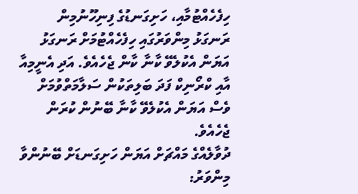ހިފެހެއްޓުމާއި، ހަށިގަނޑުގެ ފިނިހޫނުމިން ރަނގަޅު މިންވަރުގައި ހިފެހެއްޓުމަށް ރަނގަޅު އަޔަން އެކުލެވޭ ކާނާ ކާން ޖެހެއެވެ. އަދި އެނީމިއާ އާއި ކްރޯނިކް ފަދަ ބަލިތަކުން ސަލާމަތްވުމަށް ވެސް އަޔަން އެކުލެވޭ ކާނާ ބޭނުން ކުރަން ޖެހެއެވެ.
ދުވާލެއްގެ މައްޗަށް އަޔަން ހަށިގަނޑަށް ބޭނުންވާ މިންވަރު: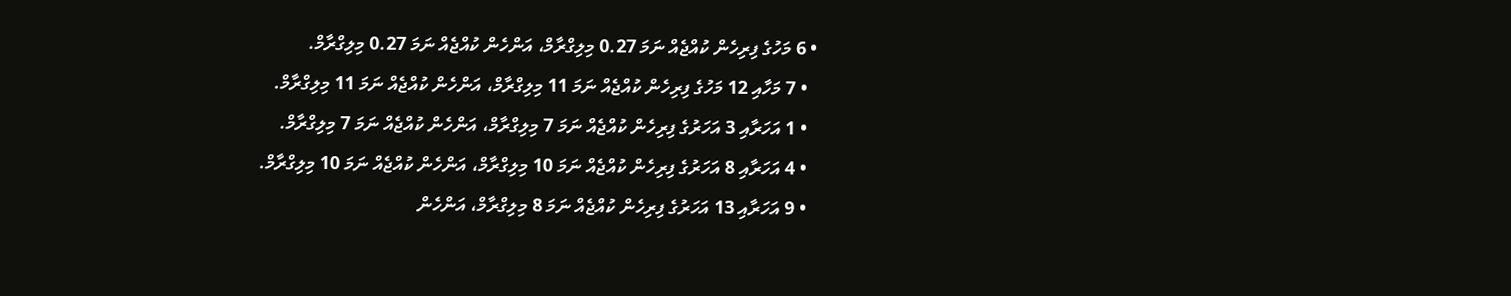• 6 މަހުގެ ފިރިހެން ކުއްޖެއް ނަމަ 0.27 މިލިގްރާމް، އަންހެން ކުއްޖެއް ނަމަ 0.27 މިލިގްރާމް.
  • 7 މަހާއި 12 މަހުގެ ފިރިހެން ކުއްޖެއް ނަމަ 11 މިލިގްރާމް، އަންހެން ކުއްޖެއް ނަމަ 11 މިލިގްރާމް.
  • 1 އަހަރާއި 3 އަހަރުގެ ފިރިހެން ކުއްޖެއް ނަމަ 7 މިލިގްރާމް، އަންހެން ކުއްޖެއް ނަމަ 7 މިލިގްރާމް.
  • 4 އަހަރާއި 8 އަހަރުގެ ފިރިހެން ކުއްޖެއް ނަމަ 10 މިލިގްރާމް، އަންހެން ކުއްޖެއް ނަމަ 10 މިލިގްރާމް.
  • 9 އަހަރާއި 13 އަހަރުގެ ފިރިހެން ކުއްޖެއް ނަމަ 8 މިލިގްރާމް، އަންހެން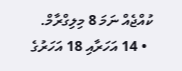ކުއްޖެއް ނަމަ 8 މިލިގްރާމް.
  • 14 އަހަރާއި 18 އަހަރުގެ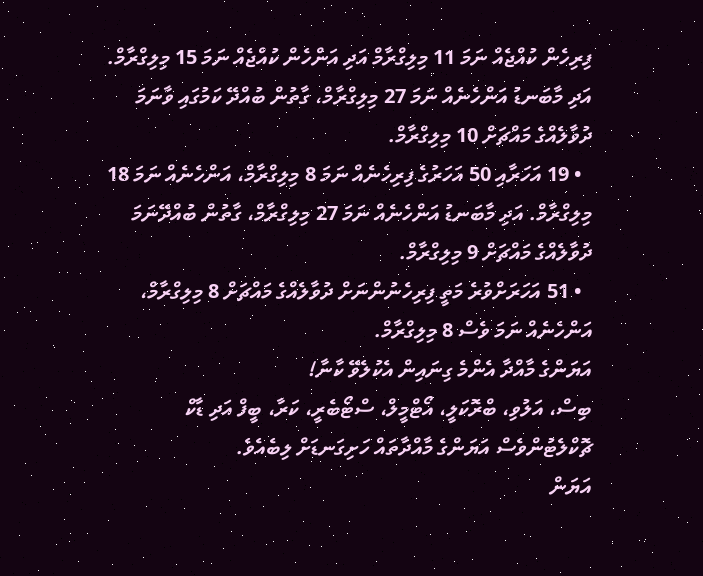ފިރިހެން ކުއްޖެއް ނަމަ 11 މިލިގްރާމް އަދި އަންހެން ކުއްޖެއް ނަމަ 15 މިލިގްރާމް. އަދި މާބަނޑު އަންހެނެއް ނަމަ 27 މިލިގްރާމް، ގާތުން ބުއްދޭ ކަމުގައި ވާނަމަ ދުވާލެއްގެ މައްޗަށް 10 މިލިގްރާމް.
  • 19 އަހަރާއި 50 އަހަރުގެ ފިރިހެނެއް ނަމަ 8 މިލިގްރާމް، އަންހެނެއް ނަމަ 18 މިލިގްރާމް. އަދި މާބަނޑު އަންހެނެއް ނަމަ 27 މިލިގްރާމް، ގާތުން ބުއްދޭނަމަ ދުވާލެއްގެ މައްޗަށް 9 މިލިގްރާމް.
  • 51 އަހަރަށްވުރެ މަތީ ފިރިހެނުންނަށް ދުވާލެއްގެ މައްޗަށް 8 މިލިގްރާމް، އަންހެނެއް ނަމަ ވެސް 8 މިލިގްރާމް.
އަޔަންގެ މާއްދާ އެންމެ ގިނައިން އެކުލެވޭ ކާނާ!
ބިސް، އަލުވި، ބްރޮކަލީ، އޯޓްމީލް، ސްޓޯބެރީ، ކަރާ، ބީފް އަދި ޑާކް ޗޮކްލެޓުންވެސް އަޔަންގެ މާއްދާތައް ހަށިގަނޑަށް ލިބެއެވެ.
އަޔަން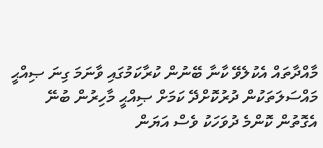މާއްދާތައް އެކުލެވޭ ކާނާ ބޭނުން ކުރާކަމުގައި ވާނަމަ ގިނަ ޞިއްޙީ މައްސަލަތަކުން ދުރުކޮށްދޭ ކަމަށް ޞިއްޙީ މާހިރުން ބުނޭ
އެގޮތުން ކޮންމެ ދުވަހަކު ވެސް އަޔަން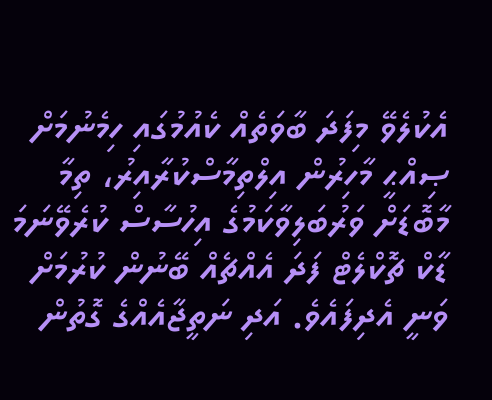އެކުލެވޭ މިފަދަ ބާވަތެއް ކެއުމުގައި ހިމެނުމަށް ޞިއްޙީ މާހިރުން އިލްތިމާސްކުރާއިރު، ތިމާ މާބޮޑަށް ވަރުބަލިވާކަމުގެ އިހުސާސް ކުރެވޭނަމަ ޑާކް ޗޮކްލެޓް ފަދަ އެއްޗެއް ބޭނުން ކުރުމަށް ވަނީ އެދިފައެވެ. އަދި ނަތީޖާއެއްގެ ގޮތުން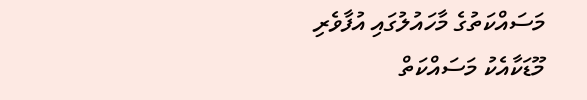މަސައްކަތުގެ މާހައުލުގައި އުފާވެރި މޫޑަކާއެކު މަސައްކަތް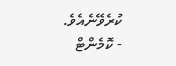ކުރެވޭނެއެވެ.
- ކޮމެންޓް